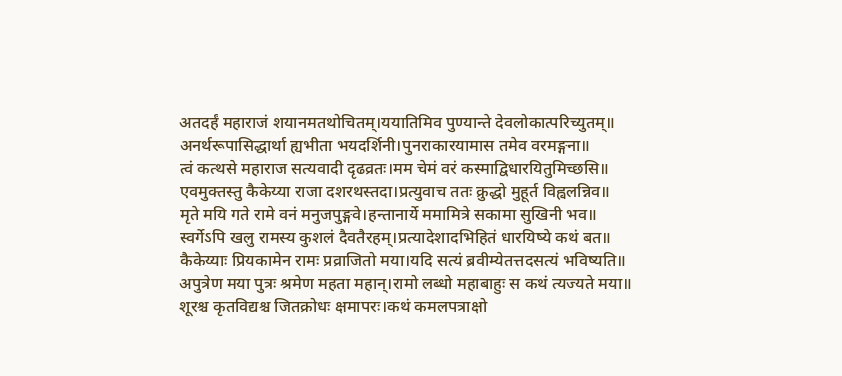अतदर्हं महाराजं शयानमतथोचितम्।ययातिमिव पुण्यान्ते देवलोकात्परिच्युतम्॥
अनर्थरूपासिद्धार्था ह्यभीता भयदर्शिनी।पुनराकारयामास तमेव वरमङ्गना॥
त्वं कत्थसे महाराज सत्यवादी दृढव्रतः।मम चेमं वरं कस्माद्विधारयितुमिच्छसि॥
एवमुक्तस्तु कैकेय्या राजा दशरथस्तदा।प्रत्युवाच ततः क्रुद्धो मुहूर्त विह्वलन्निव॥
मृते मयि गते रामे वनं मनुजपुङ्गवे।हन्तानार्ये ममामित्रे सकामा सुखिनी भव॥
स्वर्गेऽपि खलु रामस्य कुशलं दैवतैरहम्।प्रत्यादेशादभिहितं धारयिष्ये कथं बत॥
कैकेय्याः प्रियकामेन रामः प्रव्राजितो मया।यदि सत्यं ब्रवीम्येतत्तदसत्यं भविष्यति॥
अपुत्रेण मया पुत्रः श्रमेण महता महान्।रामो लब्धो महाबाहुः स कथं त्यज्यते मया॥
शूरश्च कृतविद्यश्च जितक्रोधः क्षमापरः।कथं कमलपत्राक्षो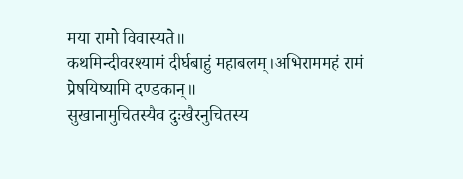मया रामो विवास्यते॥
कथमिन्दीवरश्यामं दीर्घबाहुं महाबलम्।अभिराममहं रामं प्रेषयिष्यामि दण्डकान्॥
सुखानामुचितस्यैव दुःखैरनुचितस्य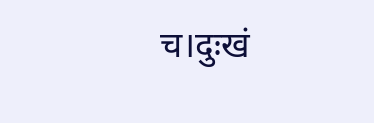च।दुःखं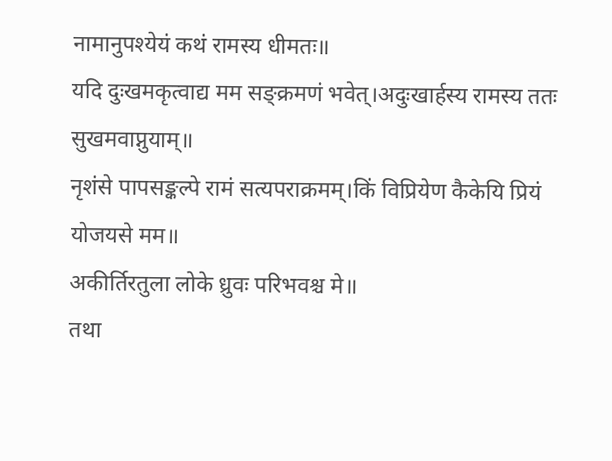नामानुपश्येयं कथं रामस्य धीमतः॥
यदि दुःखमकृत्वाद्य मम सङ्क्रमणं भवेत्।अदुःखार्हस्य रामस्य ततः सुखमवाप्नुयाम्॥
नृशंसे पापसङ्कल्पे रामं सत्यपराक्रमम्।किं विप्रियेण कैकेयि प्रियं योजयसे मम॥
अकीर्तिरतुला लोके ध्रुवः परिभवश्च मे॥
तथा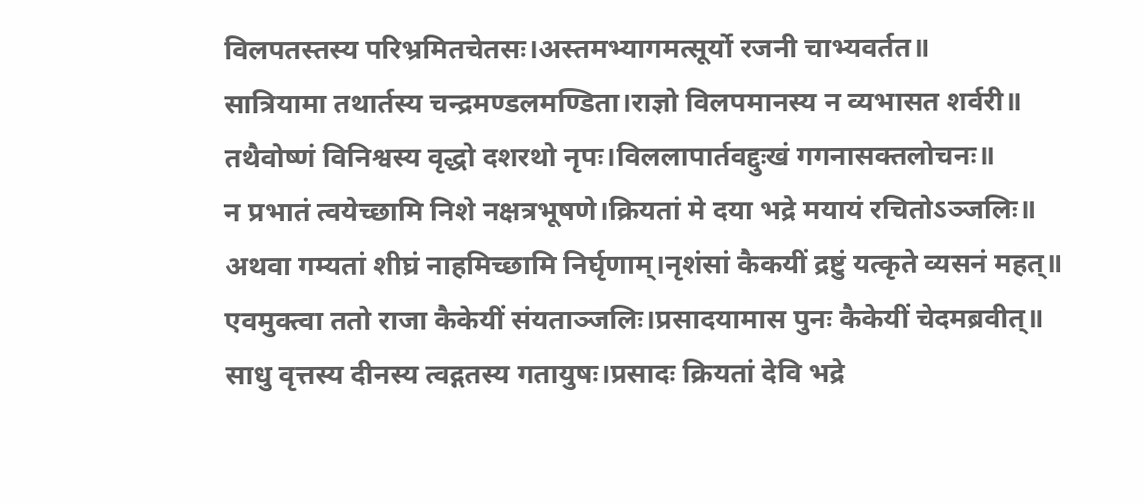विलपतस्तस्य परिभ्रमितचेतसः।अस्तमभ्यागमत्सूर्यो रजनी चाभ्यवर्तत॥
सात्रियामा तथार्तस्य चन्द्रमण्डलमण्डिता।राज्ञो विलपमानस्य न व्यभासत शर्वरी॥
तथैवोष्णं विनिश्वस्य वृद्धो दशरथो नृपः।विललापार्तवद्दुःखं गगनासक्तलोचनः॥
न प्रभातं त्वयेच्छामि निशे नक्षत्रभूषणे।क्रियतां मे दया भद्रे मयायं रचितोऽञ्जलिः॥
अथवा गम्यतां शीघ्रं नाहमिच्छामि निर्घृणाम्।नृशंसां कैकयीं द्रष्टुं यत्कृते व्यसनं महत्॥
एवमुक्त्वा ततो राजा कैकेयीं संयताञ्जलिः।प्रसादयामास पुनः कैकेयीं चेदमब्रवीत्॥
साधु वृत्तस्य दीनस्य त्वद्गतस्य गतायुषः।प्रसादः क्रियतां देवि भद्रे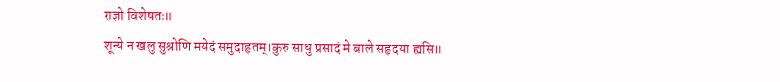राज्ञो विशेषतः॥
शून्ये न खलु सुश्रोणि मयेदं समुदाहृतम्।कुरु साधु प्रसादं मे बाले सहृदया ह्यसि॥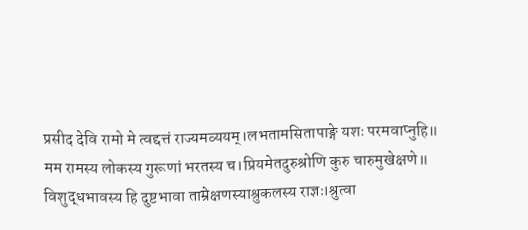प्रसीद देवि रामो मे त्वद्दत्तं राज्यमव्ययम्।लभतामसितापाङ्गे यशः परमवाप्नुहि॥
मम रामस्य लोकस्य गुरूणां भरतस्य च।प्रियमेतदुरुश्रोणि कुरु चारुमुखेक्षणे॥
विशुद्धभावस्य हि दुष्टभावा ताम्रेक्षणस्याश्रुकलस्य राज्ञः।श्रुत्वा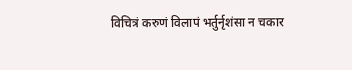विचित्रं करुणं विलापं भर्तुर्नृशंसा न चकार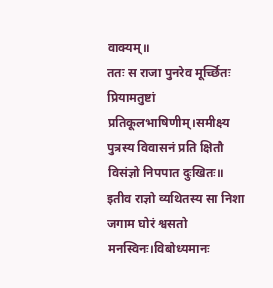वाक्यम्॥
ततः स राजा पुनरेव मूर्च्छितः प्रियामतुष्टां प्रतिकूलभाषिणीम्।समीक्ष्य पुत्रस्य विवासनं प्रति क्षितौ विसंज्ञो निपपात दुःखितः॥
इतीव राज्ञो व्यथितस्य सा निशा जगाम घोरं श्वसतो मनस्विनः।विबोध्यमानः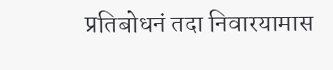प्रतिबोधनं तदा निवारयामास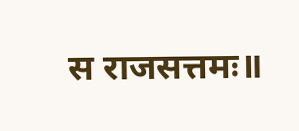स राजसत्तमः॥